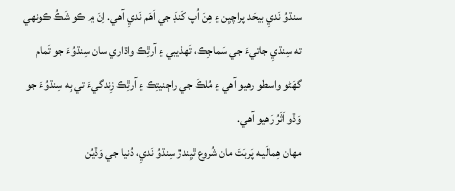سنڌوُ نَديِ بيحَد پراچيِن ۽ هِنَ اُپ کَنڊَ جي اَهَم نَديِ آهي. اِنَ ۾ ڪو شَڪُ ڪونهي ته سِنڌيِ جاتيءَ جي سَماجِڪ، تَهذيبي ۽ آرٿِڪ واڌاري سان سِنڌوُءَ جو تَمام گهَڻو واسطو رهيو آهي ۽ مُلڪَ جي راڄنيتِڪ ۽ آرٿِڪ زِندگيءَ تي بِه سِنڌوُءَ جو وَڏو اَثَرُ رَهيو آهي.
مهان هِمالَيـه پَربَتَ مان شُروع ٿيِندڙ سِنڌوُ نَديِ، دُنيا جي وَڏيُن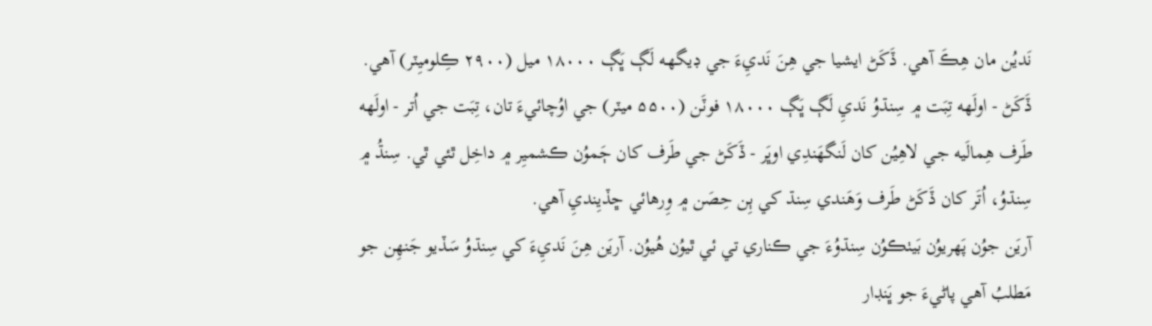نَديُن مان هِڪَ آهي. ڏَکَڻ ايشيا جي هِنَ نَديِءَ جي ڊيگهـه لَڳ ڀَڳ ۱۸۰۰۰ ميل (۲۹۰۰ ڪِلوميِٽر) آهي. ڏَکَڻ - اولَهه تِبَت ۾ سِنڌوُ نَديِ لَڳ ڀَڳ ۱۸۰۰۰ فوٽَن (۵۵۰۰ ميٽر) جي اوُچائيءَ تان، تِبَت جي اُتر - اولَهه طَرف هِمالَيه جـي لاهِيُن کان لَنگهَندِي اوڀَر - ڏَکَڻ جي طَرف کان ڄَموُن ڪشميِر ۾ داخِل ٿئي ٿي. سِنڌُ ۾ سِنڌوُ، اُتَر کان ڏَکَڻ طَرف وَهَندي سِنڌ کي ٻِن حِصَن ۾ وِرهائي ڇڏيِنديِ آهي.
آريَن جوُن پَهريوُن بَيٺڪوُن سِنڌوُءَ جي ڪناري تي ئي ٿيوُن هُيوُن. آريَن هِنَ نَديِءَ کي سِنڌوُ سَڏيو جَنهِن جو مَطلبُ آهي پاڻيءَ جو ڀَنڊار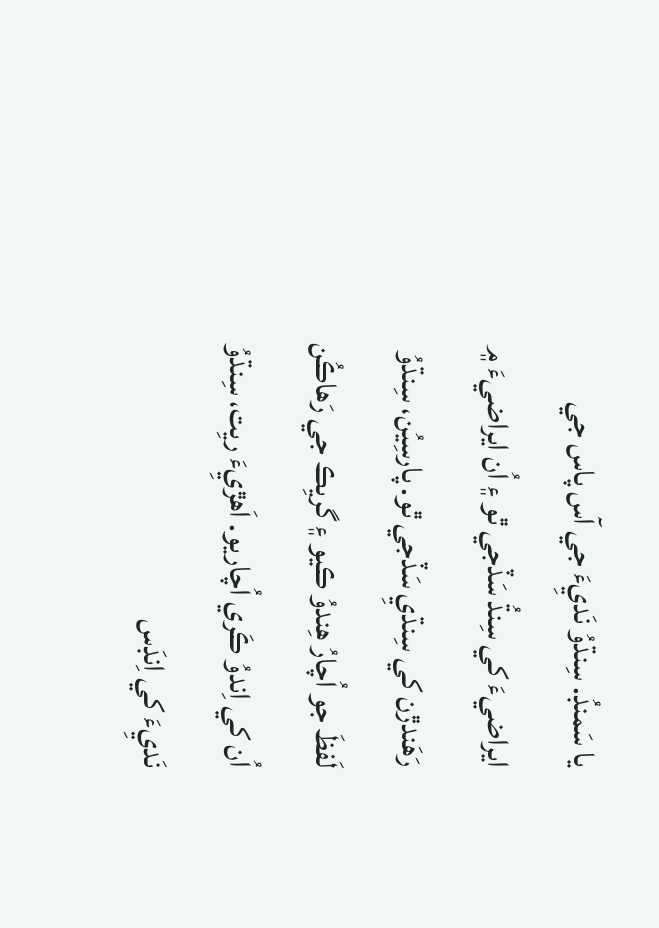يا سَمنڊُ. سِنڌوُ نَديِءَ جي آس پاس جي ايراضيءَ کي سِنڌُ سَڏجي ٿو ۽ اُن ايراضيءَ ۾ رَهَندڙن کي سِنڌيِ سَڏجي ٿو. پارسِيُن، سِنڌوُ لَفظَ جو اُچارُ هِندوُ ڪيو ۽ گريِڪ جي رَهاڪُن اُن کي اِندوُ ڪَري اُچاريو. اَهڙيِءَ ريِت، سِنڌوُ نَديِءَ کي اِنڊَس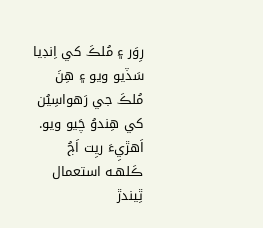رِوَر ۽ مُلڪَ کي اِنڊيا سَڏيو ويو ۽ هِنَ مُلڪَ جي رَهواسِيُن کي هِندوُ چَيو ويو. اَهڙيِءَ ريِت اَڄُ ڪَلهـه استعمال ٿِيندڙ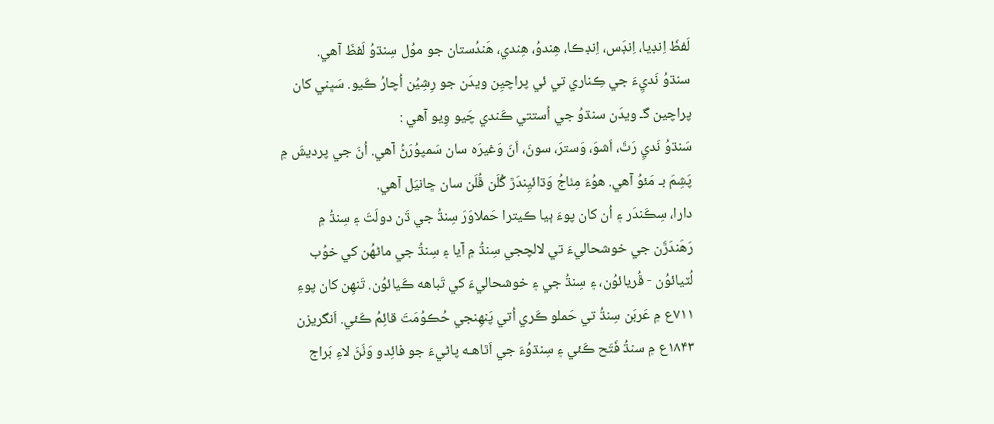لَفظَ اِنڊيا، اِنڊَس، اِنڊڪا، هِندوُ، هِندي، هَندُستان جو موُل سِنڌوُ لَفظَ آهي.
سنڌوُ نَديِءَ جي ڪِناري تي ئي پراچيِن ويدَن جو رِشِيُن اُچارُ ڪَيو. سَڀني کان پراچين گـ ويدَن سنڌوُ جي اُستتي ڪَندي چَيو وِيو آهي :
سَنڌوُ نَديِ رَٿَ، اَشوَ، وَسترَ، سونَ، اَنَ وَغيرَه سان سَمپوُرَڻُ آهي. اُنَ جي پرديشَ ۾ پَشِمَ بـ مَئوُ آهي. هوُءَ مِٺاجُ وَڌائيِندَڙ گُلَن ڦُلَن سان ڇانيَل آهي.
دارا، سِڪَندَر ۽ اُن کان پوءَ ٻيا ڪيترا حَملاوَرَ سِنڌُ جي ڌَن دولَتَ ۽ سِنڌُ ۾ رَهَندَڙَن جي خوشحاليءَ تي لالچجي سِنڌُ ۾ آيا ۽ سِنڌُ جي ماڻهُن کي خوُب لُٽيائوُن - ڦُريائوُن، ۽ سِنڌُ جي ۽ خوشحاليءَ کي تَباھه ڪَيائوُن. تَنهِن کان پوءِ ۷۱۱ع ۾ عَربَن سِنڌُ تي حَملو ڪَري اُتي پَنهِنجي حُڪوُمَتَ قائِمُ ڪَئي. اَنگريزن ۱۸۴۳ع ۾ سنڌُ فَتَح ڪَئي ۽ سِنڌوُءَ جي اَٿاهـه پاڻيءَ جو فائِدو وَٺَڻَ لاءِ بَراج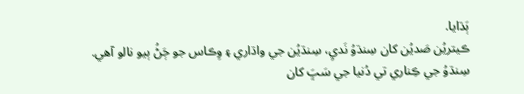ٻَڌايا.
ڪيتريُن صَديُن کان سِنڌوُ نَديِ، سِنڌيُن جي واڌاري ۽ وِڪاس جو ڄَڻُ ٻيو نالو آهي.
سِنڌوُ جي ڪِناري تي دُنيا جي سَڀَ کان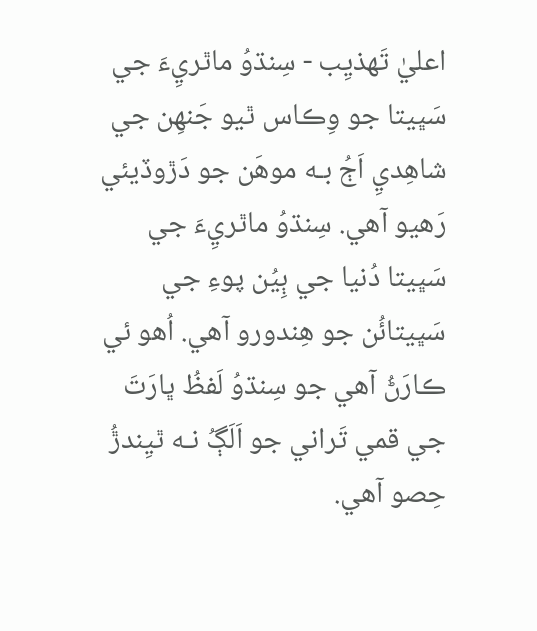اعليٰ تَهذيِب - سِنڌوُ ماٿريِءَ جي سَڀيتا جو وِڪاس ٿيو جَنهِن جي شاهِديِ اَڄُ بـه موهَن جو دَڙوڏيئي رَهيو آهي. سِنڌوُ ماٿريِءَ جي سَڀيتا دُنيا جي ٻِيُن پوءِ جي سَڀيتائُن جو هِندورو آهي. اُهو ئي ڪارَڻُ آهي جو سِنڌوُ لَفظُ ڀارَتَ جي قمي تَراني جو اَلَڳُ نـه ٿيِندڙُ حِصو آهي.